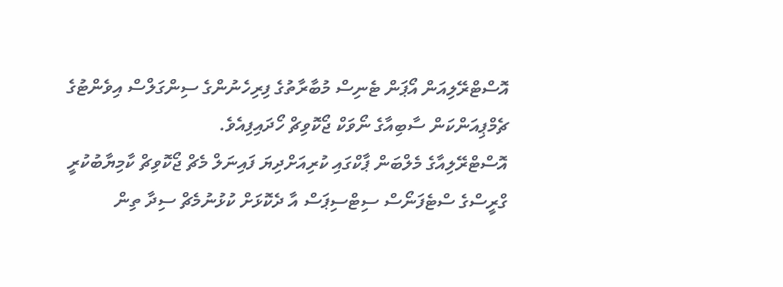އޮސްޓްރޭލިއަން އޯޕަން ޓެނިސް މުބާރާތުގެ ފިރިހެނުންގެ ސިންގަލްސް އިވެންޓުގެ ޗެމްޕިއަންކަން ސާބިއާގެ ނޯވަކް ޖޯކޮވިޗް ހޯދައިފިއެވެ.
އޮސްޓްރޭލިއާގެ މެލްބަން ޕާކްގައި ކުރިއަށްދިޔަ ފައިނަލް މެޗް ޖޯކޮވިޗް ކާމިޔާބުކުރީ ގްރީސްގެ ސްޓެފަނޯސް ސިޓްސިޕަސް އާ ދެކޮޅަށް ކުޅުނުމެޗް ސިދާ ތިން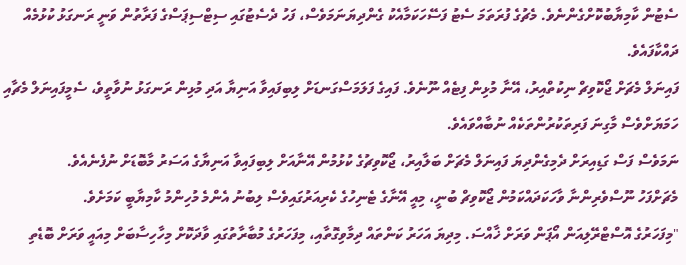ސެޓުން ކާމިޔާބުކޮށްގެންނެވެ. މެޗުގެ ފުރަތަމަ ސެޓު ފަސޭހަކަމާއެކު ގެންދިޔަނަމަވެސް، ފަހު ދެސެޓުގައި ސިޓްސިޕަސްގެ ފަރާތުން ވަނީ ރަނގަޅު ކުޅުމެއް ދައްކާފައެވެ.
ފައިނަލް މެޗަށް ޖޯކޮވިޗް ނިކުތްއިރު، އޭނާ މުޅިން ފިޓެއް ނޫނެވެ. ފައިގެ ފަލަމަސްގަނޑަށް ލިބިފައިވާ އަނިޔާ އަދި މުޅިން ރަނގަޅު ނުވާތީވެ، ސެމީފައިނަލް މެޗާއި ހަމަޔަށްވެސް މާގިނަ ފަރިތަކުރުންތަކެއް ނުބާއްވައެވެ.
ނަމަވެސް ފަސް ގަޑިއިރަށް ދެމިގެންދިޔަ ފައިނަލް މެޗަށް ބަލާއިރު، ޖޯކޮވިޗުގެ ކުޅުމުން އޭނާއަށް ލިބިފައިވާ އަނިޔާގެ އަސަރު މާބޮޑަށް ނުފެނެއެވެ.
މެޗަށްފަހު ނޫސްވެރިންނާ ވާހަކަދައްކަމުން ޖޯކޮވިޗް ބުނީ، މިއީ އޭނާގެ ޓެނިހުގެ ކެރިއަރުގައިވެސް ލިބުނު އެންމެ މުހިންމު ކާމިޔާބީ ކަމަށެވެ.
"މިފަހަރުގެ އޮސްޓްރޭލިއަން އޯޕަން ވަރަށް ޚާއްސަ. މިދިޔަ އަހަރު ކަންތައް ދިމާވިގޮތާއި، މިފަހަރުގެ މުބާރާތުގައި ވާދަކޮށް މިހާހިސާބަށް މިއައީ ވަރަށް ބޮޑެތި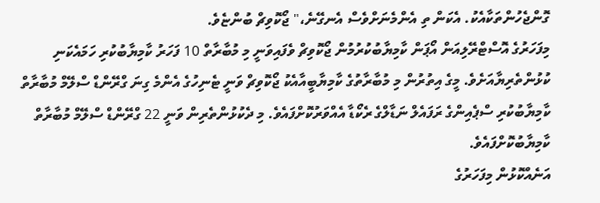ގޮންޖެހުންތަކާއެކު. އެކަން ތި އެންމެނަށްވެސް އެނގޭނެ،" ޖޯކޮވިޗް ބުންޏެވެ.
މިފަހަރުގެ އޮސްޓްރޭލިއަން އޯޕަން ކާމިޔާބުކުރުމުން ޖޯކޮވިޗް ވެފައިވަނީ މި މުބާރާތް 10 ފަހަރު ކާމިޔާބުކުރި ހަމައެކަނި ކުޅުންތެރިޔާއަށެވެ. މީގެ އިތުރުން މި މުބާރާތުގެ ކާމިޔާބީއާއެކު ޖޯކޮވިޗް ވަނީ ޓެނިހުގެ އެންމެ ގިނަ ގްރޭންޑް ސްލޭމް މުބާރާތް ކާމިޔާބުކުރި ސްޕެއިންގެ ރަފައެލް ނަޑާލްގެ ރެކޯޑާ އެއްވަރުކޮށްފައެވެ. މި ދެކުޅުންތެރިން ވަނީ 22 ގްރޭންޑް ސްލޭމް މުބާރާތް ކާމިޔާބުކޮށްފައެވެ.
އަނެއްކޮޅުން މިފަހަރުގެ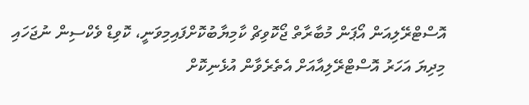އޮސްޓްރޭލިއަން އޯޕަން މުބާރާތް ޖޯކޮވިޗް ކާމިޔާބުކޮށްފައިމިވަނީ، ކޮވިޑް ވެކްސިން ނުޖަހައި މިދިޔަ އަހަރު އޮސްޓްރޭލިއާއަށް އެތެރެވާން އުޅެނިކޮށް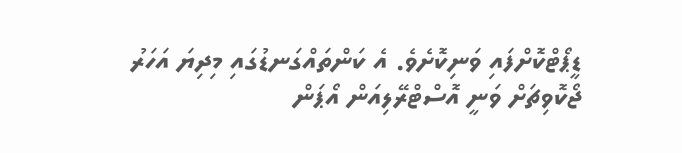ޑީޕޯޓްކޮށްފައި ވަނިކޮށެވެ. އެ ކަންތައްގަނޑުގައި މިދިޔަ އަހަރު ޖޯކޮވިޗަށް ވަނީ އޮސްޓްރޭލިއަން އޯޕަން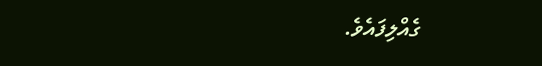ގެއްލިފައެވެ.